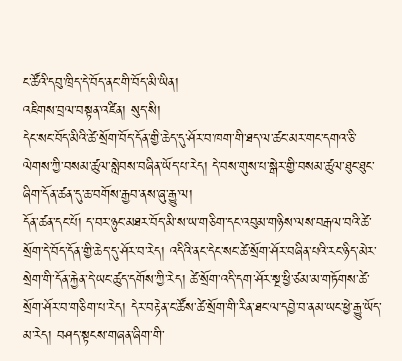ང་ཚོའི་དབུ་ཁྲིད་དེ་བོད་ནང་གི་བོད་མི་ཡིན།
འཇིགས་བྲལ་བསྟན་འཛིན། སུད་སི།
དེང་སང་བོད་མིའི་ཚེ་སྲོག་བོད་དོན་གྱི་ཆེད་དུ་ཤོར་བ་ཁག་གི་ཐད་ལ་ཚང་མར་གང་དགའ་ཅི་ལེགས་ཀྱི་བསམ་ཚུལ་སླེབས་བཞིན་ཡོད་པ་རེད། དེ་བས་གུས་པ་སྒེར་གྱི་བསམ་ཚུལ་ཐུང་ཐུང་ཞིག་དོན་ཚན་དུ་ཆ་བགོས་རྒྱབ་ནས་ཞུ་རྒྱུ་ལ།
དོན་ཚན་དང་པོ། ད་བར་ཉུང་མཐར་བོད་མི་ས་ཡ་གཅིག་དང་འབུམ་གཉིས་ལས་བརྒལ་བའི་ཚེ་སྲོག་དེ་བོད་དོན་གྱི་ཆེད་དུ་ཤོར་བ་རེད། འདིའི་ནང་དེང་སང་ཚེ་སྲོག་ཤོར་བཞིན་པའི་རང་ཉིད་མེར་སྲེག་གི་དོན་རྐྱེན་དེ་ཡང་ཚུད་དགོས་ཀྱི་རེད། ཚེ་སྲོག་འདི་དག་ཤོར་སྔ་ཕྱི་ཙམ་མ་གཏོགས་ཚེ་སྲོག་ཤོར་བ་གཅིག་པ་རེད། དེར་བརྟེན་ང་ཚོས་ཚེ་སྲོག་གི་རིན་ཐང་ལ་དབྱེ་བ་ནམ་ཡང་ཕྱེ་རྒྱུ་ཡོད་མ་རེད། བཤད་སྟངས་གཞན་ཞིག་གི་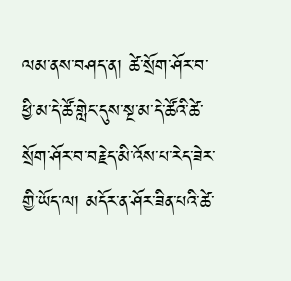ལམ་ནས་བཤད་ན། ཚེ་སྲོག་ཤོར་བ་ཕྱི་མ་དེ་ཚོ་གླེང་དུས་སྔ་མ་དེ་ཚོའི་ཚེ་སྲོག་ཤོར་བ་བརྗེད་མི་འོས་པ་རེད་ཟེར་གྱི་ཡོད་ལ། མདོར་ན་ཤོར་ཟིན་པའི་ཚེ་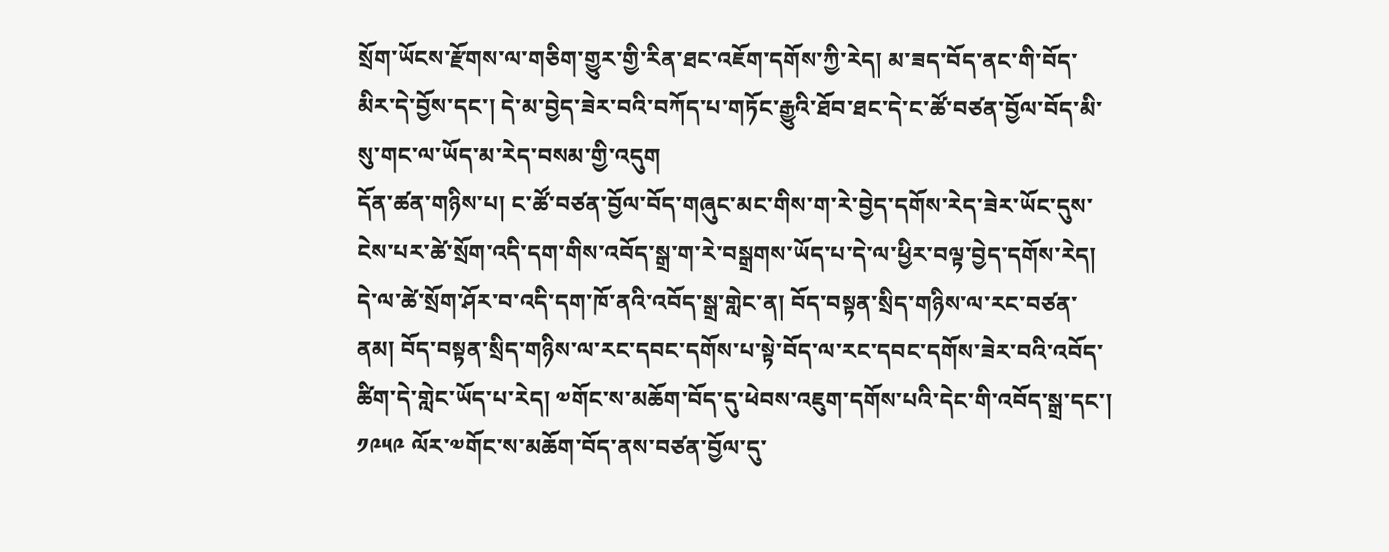སྲོག་ཡོངས་རྫོགས་ལ་གཅིག་གྱུར་གྱི་རིན་ཐང་འཇོག་དགོས་ཀྱི་རེད། མ་ཟད་བོད་ནང་གི་བོད་མིར་དེ་བྱོས་དང་། དེ་མ་བྱེད་ཟེར་བའི་བཀོད་པ་གཏོང་རྒྱུའི་ཐོབ་ཐང་དེ་ང་ཚོ་བཙན་བྱོལ་བོད་མི་སུ་གང་ལ་ཡོད་མ་རེད་བསམ་གྱི་འདུག
དོན་ཚན་གཉིས་པ། ང་ཚོ་བཙན་བྱོལ་བོད་གཞུང་མང་གིས་ག་རེ་བྱེད་དགོས་རེད་ཟེར་ཡོང་དུས་ངེས་པར་ཚེ་སྲོག་འདི་དག་གིས་འབོད་སྒྲ་ག་རེ་བསྒྲགས་ཡོད་པ་དེ་ལ་ཕྱིར་བལྟ་བྱེད་དགོས་རེད། དེ་ལ་ཚེ་སྲོག་ཤོར་བ་འདི་དག་ཁོ་ནའི་འབོད་སྒྲ་གླེང་ན། བོད་བསྟན་སྲིད་གཉིས་ལ་རང་བཙན་ནམ། བོད་བསྟན་སྲིད་གཉིས་ལ་རང་དབང་དགོས་པ་སྟེ་བོད་ལ་རང་དབང་དགོས་ཟེར་བའི་འབོད་ཚིག་དེ་གླེང་ཡོད་པ་རེད། ༧གོང་ས་མཆོག་བོད་དུ་ཕེབས་འཇུག་དགོས་པའི་དེང་གི་འབོད་སྒྲ་དང་། ༡༩༥༩ ལོར་༧གོང་ས་མཆོག་བོད་ནས་བཙན་བྱོལ་དུ་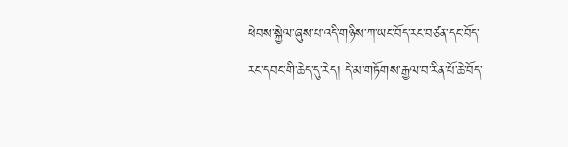ཕེབས་སྐྱེལ་ཞུས་པ་འདི་གཉིས་ཀ་ཡང་བོད་རང་བཙན་དང་བོད་རང་དབང་གི་ཆེད་དུ་རེད། དེ་མ་གཏོགས་རྒྱལ་བ་རིན་པོ་ཆེ་བོད་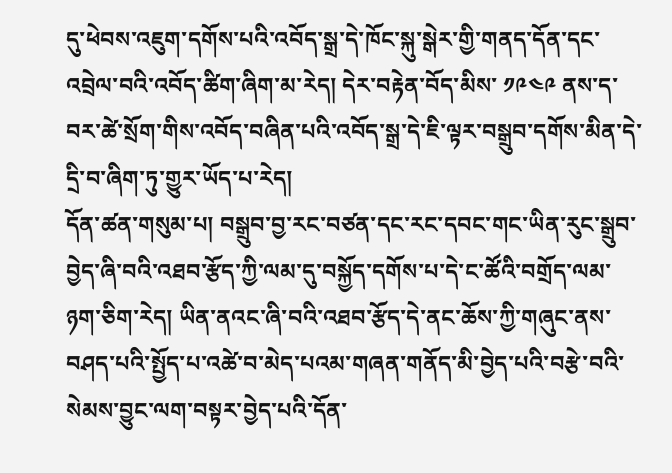དུ་ཕེབས་འཇུག་དགོས་པའི་འབོད་སྒྲ་དེ་ཁོང་སྐུ་སྒེར་གྱི་གནད་དོན་དང་འབྲེལ་བའི་འབོད་ཚིག་ཞིག་མ་རེད། དེར་བརྟེན་བོད་མིས་ ༡༩༤༩ ནས་ད་བར་ཚེ་སྲོག་གིས་འབོད་བཞིན་པའི་འབོད་སྒྲ་དེ་ཇི་ལྟར་བསྒྲུབ་དགོས་མིན་དེ་དྲི་བ་ཞིག་ཏུ་གྱུར་ཡོད་པ་རེད།
དོན་ཚན་གསུམ་པ། བསྒྲུབ་བྱ་རང་བཙན་དང་རང་དབང་གང་ཡིན་རུང་སྒྲུབ་བྱེད་ཞི་བའི་འཐབ་རྩོད་ཀྱི་ལམ་དུ་བསྐྱོད་དགོས་པ་དེ་ང་ཚོའི་བགྲོད་ལམ་ཉག་ཅིག་རེད། ཡིན་ནའང་ཞི་བའི་འཐབ་རྩོད་དེ་ནང་ཆོས་ཀྱི་གཞུང་ནས་བཤད་པའི་སྤྱོད་པ་འཚེ་བ་མེད་པའམ་གཞན་གནོད་མི་བྱེད་པའི་བརྩེ་བའི་སེམས་བྱུང་ལག་བསྟར་བྱེད་པའི་དོན་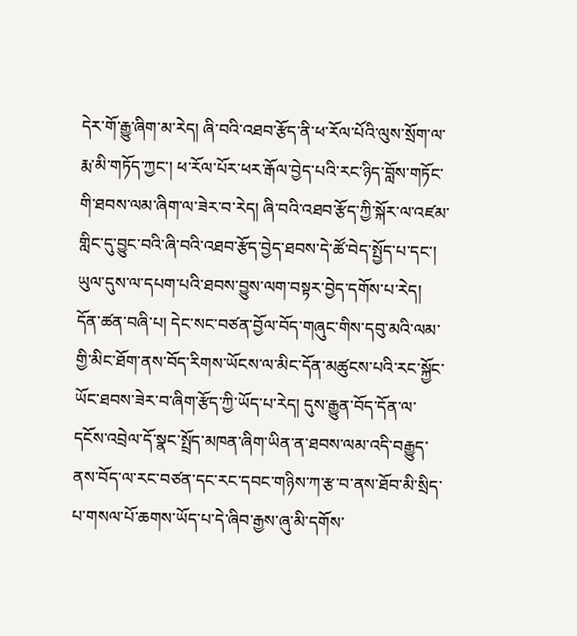དེར་གོ་རྒྱུ་ཞིག་མ་རེད། ཞི་བའི་འཐབ་རྩོད་ནི་ཕ་རོལ་པོའི་ལུས་སྲོག་ལ་རྨ་མི་གཏོད་ཀྱང་། ཕ་རོལ་པོར་ཕར་རྒོལ་བྱེད་པའི་རང་ཉིད་བློས་གཏོང་གི་ཐབས་ལམ་ཞིག་ལ་ཟེར་བ་རེད། ཞི་བའི་འཐབ་རྩོད་ཀྱི་སྐོར་ལ་འཛམ་གླིང་དུ་བྱུང་བའི་ཞི་བའི་འཐབ་རྩོད་བྱེད་ཐབས་དེ་ཚོ་བེད་སྤྱོད་པ་དང་། ཡུལ་དུས་ལ་དཔག་པའི་ཐབས་བྱུས་ལག་བསྟར་བྱེད་དགོས་པ་རེད།
དོན་ཚན་བཞི་པ། དེང་སང་བཙན་བྱོལ་བོད་གཞུང་གིས་དབུ་མའི་ལམ་གྱི་མིང་ཐོག་ནས་བོད་རིགས་ཡོངས་ལ་མིང་དོན་མཚུངས་པའི་རང་སྐྱོང་ཡོང་ཐབས་ཟེར་བ་ཞིག་རྩོད་ཀྱི་ཡོད་པ་རེད། དུས་རྒྱུན་བོད་དོན་ལ་དངོས་འབྲེལ་དོ་སྣང་སྤྲོད་མཁན་ཞིག་ཡིན་ན་ཐབས་ལམ་འདི་བརྒྱུད་ནས་བོད་ལ་རང་བཙན་དང་རང་དབང་གཉིས་ཀ་རྩ་བ་ནས་ཐོབ་མི་སྲིད་པ་གསལ་པོ་ཆགས་ཡོད་པ་དེ་ཞིབ་རྒྱས་ཞུ་མི་དགོས་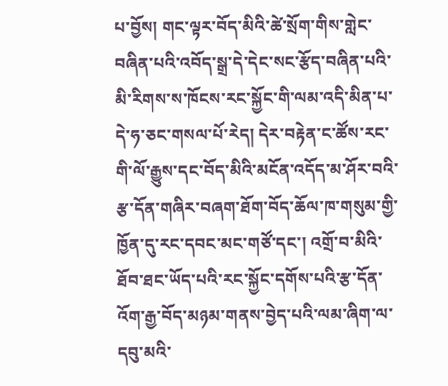པ་བྱོས། གང་ལྟར་བོད་མིའི་ཚེ་སྲོག་གིས་གླེང་བཞིན་པའི་འབོད་སྒྲ་དེ་དེང་སང་རྩོད་བཞིན་པའི་མི་རིགས་ས་ཁོངས་རང་སྐྱོང་གི་ལམ་འདི་མིན་པ་དེ་ཧ་ཅང་གསལ་པོ་རེད། དེར་བརྟེན་ང་ཚོས་རང་གི་ལོ་རྒྱུས་དང་བོད་མིའི་མངོན་འདོད་མ་ཤོར་བའི་རྩ་དོན་གཞིར་བཞག་ཐོག་བོད་ཆོལ་ཁ་གསུམ་གྱི་ཁྱོན་དུ་རང་དབང་མང་གཙོ་དང་། འགྲོ་བ་མིའི་ཐོབ་ཐང་ཡོད་པའི་རང་སྐྱོང་དགོས་པའི་རྩ་དོན་འོག་རྒྱ་བོད་མཉམ་གནས་བྱེད་པའི་ལམ་ཞིག་ལ་དབུ་མའི་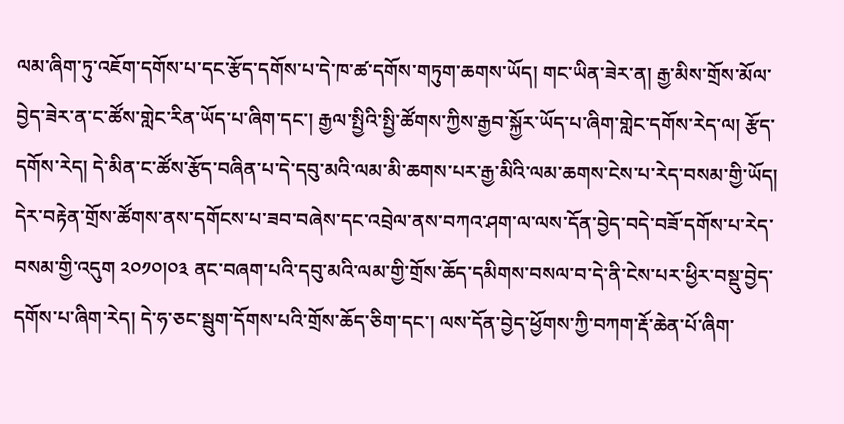ལམ་ཞིག་ཏུ་འཇོག་དགོས་པ་དང་རྩོད་དགོས་པ་དེ་ཁ་ཚ་དགོས་གཏུག་ཆགས་ཡོད། གང་ཡིན་ཟེར་ན། རྒྱ་མིས་གྲོས་མོལ་བྱེད་ཟེར་ན་ང་ཚོས་གླེང་རིན་ཡོད་པ་ཞིག་དང་། རྒྱལ་སྤྱིའི་སྤྱི་ཚོགས་ཀྱིས་རྒྱབ་སྐྱོར་ཡོད་པ་ཞིག་གླེང་དགོས་རེད་ལ། རྩོད་དགོས་རེད། དེ་མིན་ང་ཚོས་རྩོད་བཞིན་པ་དེ་དབུ་མའི་ལམ་མི་ཆགས་པར་རྒྱ་མིའི་ལམ་ཆགས་ངེས་པ་རེད་བསམ་གྱི་ཡོད། དེར་བརྟེན་གྲོས་ཚོགས་ནས་དགོངས་པ་ཟབ་བཞེས་དང་འབྲེལ་ནས་བཀའ་ཤག་ལ་ལས་དོན་བྱེད་བདེ་བཟོ་དགོས་པ་རེད་བསམ་གྱི་འདུག ༢༠༡༠།༠༣ ནང་བཞག་པའི་དབུ་མའི་ལམ་གྱི་གྲོས་ཆོད་དམིགས་བསལ་བ་དེ་ནི་ངེས་པར་ཕྱིར་བསྡུ་བྱེད་དགོས་པ་ཞིག་རེད། དེ་ཧ་ཅང་སྦུག་དོགས་པའི་གྲོས་ཆོད་ཅིག་དང་། ལས་དོན་བྱེད་ཕྱོགས་ཀྱི་བཀག་རྡོ་ཆེན་པོ་ཞིག་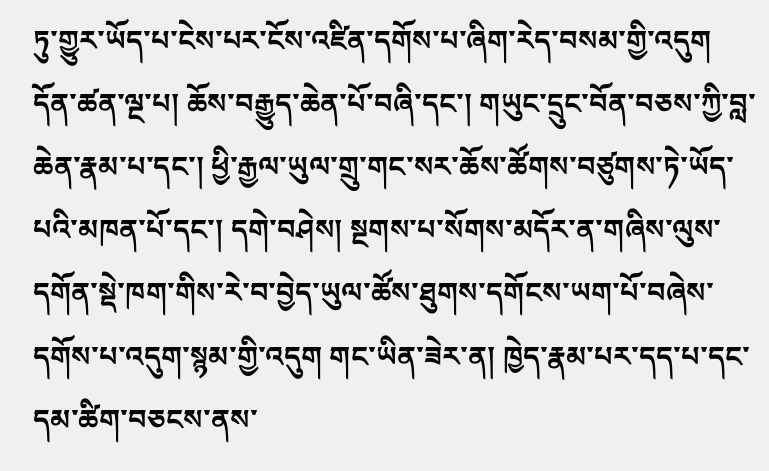ཏུ་གྱུར་ཡོད་པ་ངེས་པར་ངོས་འཛིན་དགོས་པ་ཞིག་རེད་བསམ་གྱི་འདུག
དོན་ཚན་ལྔ་པ། ཆོས་བརྒྱུད་ཆེན་པོ་བཞི་དང་། གཡུང་དྲུང་བོན་བཅས་ཀྱི་བླ་ཆེན་རྣམ་པ་དང་། ཕྱི་རྒྱལ་ཡུལ་གྲུ་གང་སར་ཆོས་ཚོགས་བཙུགས་ཏེ་ཡོད་པའི་མཁན་པོ་དང་། དགེ་བཤེས། སྔགས་པ་སོགས་མདོར་ན་གཞིས་ལུས་དགོན་སྡེ་ཁག་གིས་རེ་བ་བྱེད་ཡུལ་ཚོས་ཐུགས་དགོངས་ཡག་པོ་བཞེས་དགོས་པ་འདུག་སྙམ་གྱི་འདུག གང་ཡིན་ཟེར་ན། ཁྱེད་རྣམ་པར་དད་པ་དང་དམ་ཚིག་བཅངས་ནས་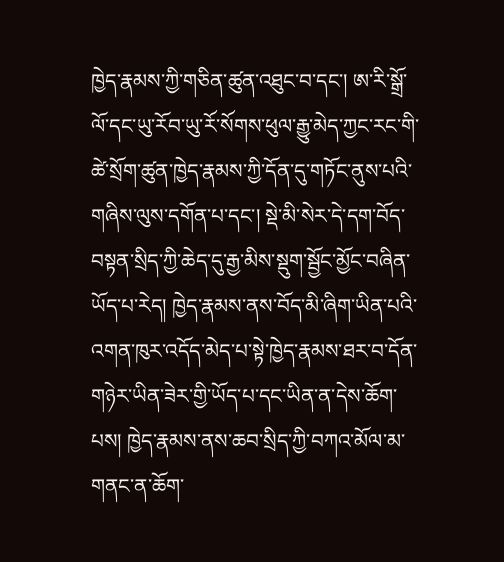ཁྱེད་རྣམས་ཀྱི་གཅིན་ཚུན་འཐུང་བ་དང་། ཨ་རི་སྒྲོ་ལོ་དང་ཡུ་རོབ་ཡུ་རོ་སོགས་ཕུལ་རྒྱུ་མེད་ཀྱང་རང་གི་ཚེ་སྲོག་ཚུན་ཁྱེད་རྣམས་ཀྱི་དོན་དུ་གཏོང་ནུས་པའི་གཞིས་ལུས་དགོན་པ་དང་། སྡེ་མི་སེར་དེ་དག་བོད་བསྟན་སྲིད་ཀྱི་ཆེད་དུ་རྒྱ་མིས་སྡུག་སྦྱོང་མྱོང་བཞིན་ཡོད་པ་རེད། ཁྱེད་རྣམས་ནས་བོད་མི་ཞིག་ཡིན་པའི་འགན་ཁུར་འདོད་མེད་པ་སྟེ་ཁྱེད་རྣམས་ཐར་བ་དོན་གཉེར་ཡིན་ཟེར་གྱི་ཡོད་པ་དང་ཡིན་ན་དེས་ཆོག་པས། ཁྱེད་རྣམས་ནས་ཆབ་སྲིད་ཀྱི་བཀའ་མོལ་མ་གནང་ན་ཆོག་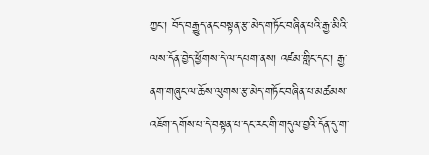ཀྱང་། བོད་བརྒྱུད་ནང་བསྟན་རྩ་མེད་གཏོང་བཞིན་པའི་རྒྱ་མིའི་ལས་དོན་བྱེད་ཕྱོགས་དེ་ལ་དཔག་ནས། འཛམ་གླིང་དང་། རྒྱ་ནག་གཞུང་ལ་ཆོས་ལུགས་རྩ་མེད་གཏོང་བཞིན་པ་མཚམས་འཇོག་དགོས་པ་དེ་བསྟན་པ་དང་རང་གི་གདུལ་བྱའི་དོན་དུ་ག་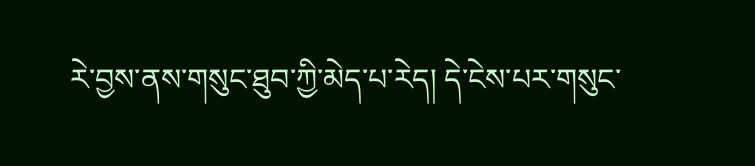རེ་བྱས་ནས་གསུང་ཐུབ་ཀྱི་མེད་པ་རེད། དེ་ངེས་པར་གསུང་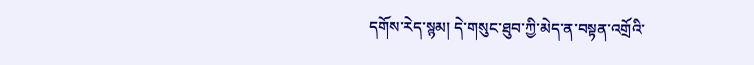དགོས་རེད་སྙམ། དེ་གསུང་ཐུབ་ཀྱི་མེད་ན་བསྟན་འགྲོའི་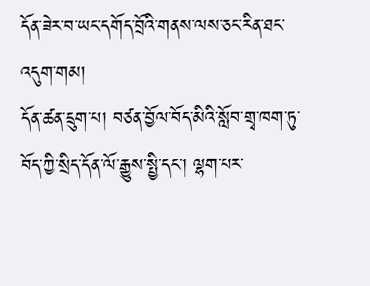དོན་ཟེར་བ་ཡང་དགོད་བྲོའི་གནས་ལས་ཅང་རིན་ཐང་འདུག་གམ།
དོན་ཚན་དྲུག་པ། བཙན་བྱོལ་བོད་མིའི་སློབ་གྲྭ་ཁག་ཏུ་བོད་ཀྱི་སྲིད་དོན་ལོ་རྒྱུས་སྤྱི་དང་། ལྷག་པར་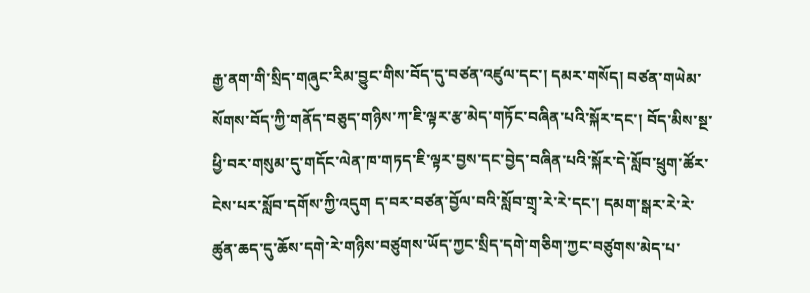རྒྱ་ནག་གི་སྲིད་གཞུང་རིམ་བྱུང་གིས་བོད་དུ་བཙན་འཛུལ་དང་། དམར་གསོད། བཙན་གཡེམ་སོགས་བོད་ཀྱི་གནོད་བཅུད་གཉིས་ཀ་ཇི་ལྟར་རྩ་མེད་གཏོང་བཞིན་པའི་སྐོར་དང་། བོད་མིས་སྔ་ཕྱི་བར་གསུམ་དུ་གདོང་ལེན་ཁ་གཏད་ཇི་ལྟར་བྱས་དང་བྱེད་བཞིན་པའི་སྐོར་དེ་སློབ་ཕྲུག་ཚོར་ངེས་པར་སློབ་དགོས་ཀྱི་འདུག ད་བར་བཙན་བྱོལ་བའི་སློབ་གྲྭ་རེ་རེ་དང་། དམག་སྒར་རེ་རེ་ཚུན་ཆད་དུ་ཆོས་དགེ་རེ་གཉིས་བཙུགས་ཡོད་ཀྱང་སྲིད་དགེ་གཅིག་ཀྱང་བཙུགས་མེད་པ་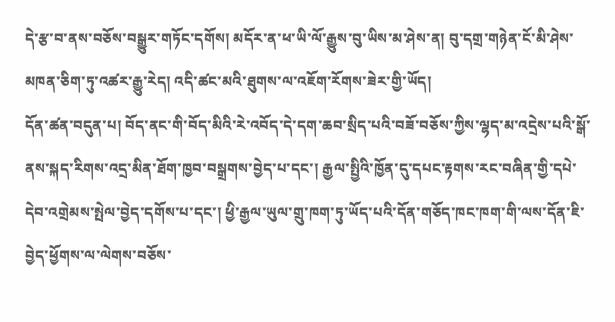དེ་རྩ་བ་ནས་བཅོས་བསྒྱུར་གཏོང་དགོས། མདོར་ན་ཕ་ཡི་ལོ་རྒྱུས་བུ་ཡིས་མ་ཤེས་ན། བུ་དགྲ་གཉེན་ངོ་མི་ཤེས་མཁན་ཅིག་ཏུ་འཚར་རྒྱུ་རེད། འདི་ཚང་མའི་ཐུགས་ལ་འཇོག་རོགས་ཟེར་གྱི་ཡོད།
དོན་ཚན་བདུན་པ། བོད་ནང་གི་བོད་མིའི་རེ་འབོད་དེ་དག་ཆབ་སྲིད་པའི་བཟོ་བཅོས་ཀྱིས་ལྷད་མ་འདྲེས་པའི་སྒོ་ནས་སྐད་རིགས་འདྲ་མིན་ཐོག་ཁྱབ་བསྒྲགས་བྱེད་པ་དང་། རྒྱལ་སྤྱིའི་ཁྱོན་དུ་དཔང་རྟགས་རང་བཞིན་གྱི་དཔེ་དེབ་འགྲེམས་སྤེལ་བྱེད་དགོས་པ་དང་། ཕྱི་རྒྱལ་ཡུལ་གྲུ་ཁག་ཏུ་ཡོད་པའི་དོན་གཅོད་ཁང་ཁག་གི་ལས་དོན་ཇི་བྱེད་ཕྱོགས་ལ་ལེགས་བཅོས་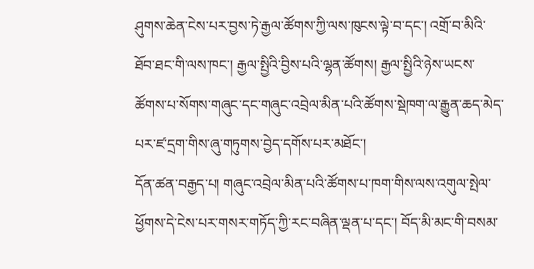ཤུགས་ཆེན་ངེས་པར་བྱས་ཏེ་རྒྱལ་ཚོགས་ཀྱི་ལས་ཁུངས་ལྟེ་བ་དང་། འགྲོ་བ་མིའི་ཐོབ་ཐང་གི་ལས་ཁང་། རྒྱལ་སྤྱིའི་བྱིས་པའི་ལྷན་ཚོགས། རྒྱལ་སྤྱིའི་ཉེས་ཡངས་ཚོགས་པ་སོགས་གཞུང་དང་གཞུང་འབྲེལ་མིན་པའི་ཚོགས་སྡེཁག་ལ་རྒྱུན་ཆད་མེད་པར་ཛ་དྲག་གིས་ཞུ་གཏུགས་བྱེད་དགོས་པར་མཐོང་།
དོན་ཚན་བརྒྱད་པ། གཞུང་འབྲེལ་མིན་པའི་ཚོགས་པ་ཁག་གིས་ལས་འགུལ་སྤེལ་ཕྱོགས་དེ་ངེས་པར་གསར་གཏོད་ཀྱི་རང་བཞིན་ལྡན་པ་དང་། བོད་མི་མང་གི་བསམ་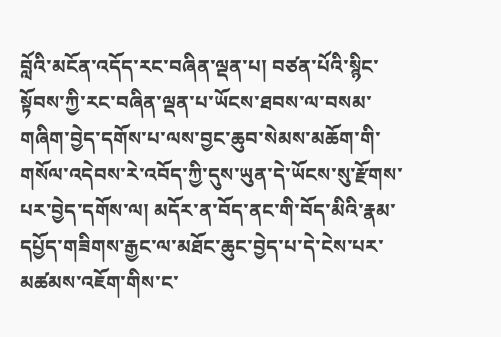བློའི་མངོན་འདོད་རང་བཞིན་ལྡན་པ། བཙན་པོའི་སྙིང་སྟོབས་ཀྱི་རང་བཞིན་ལྡན་པ་ཡོངས་ཐབས་ལ་བསམ་གཞིག་བྱེད་དགོས་པ་ལས་བྱང་ཆུབ་སེམས་མཆོག་གི་གསོལ་འདེབས་རེ་འབོད་ཀྱི་དུས་ཡུན་དེ་ཡོངས་སུ་རྫོགས་པར་བྱེད་དགོས་ལ། མདོར་ན་བོད་ནང་གི་བོད་མིའི་རྣམ་དཔྱོད་གཟིགས་རྒྱང་ལ་མཐོང་ཆུང་བྱེད་པ་དེ་ངེས་པར་མཚམས་འཇོག་གིས་ང་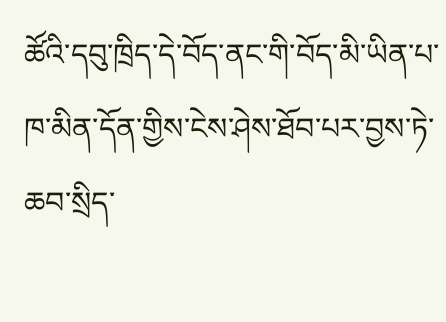ཚོའི་དབུ་ཁྲིད་དེ་བོད་ནང་གི་བོད་མི་ཡིན་པ་ཁ་མིན་དོན་གྱིས་ངེས་ཤེས་ཐོབ་པར་བྱས་ཏེ་ཆབ་སྲིད་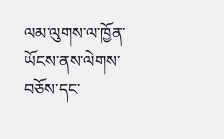ལམ་ལུགས་ལ་ཁྱོན་ཡོངས་ནས་ལེགས་བཅོས་དང་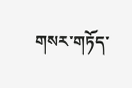གསར་གཏོད་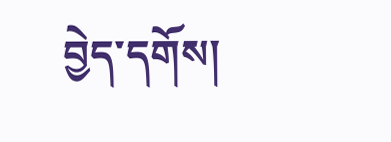བྱེད་དགོས།